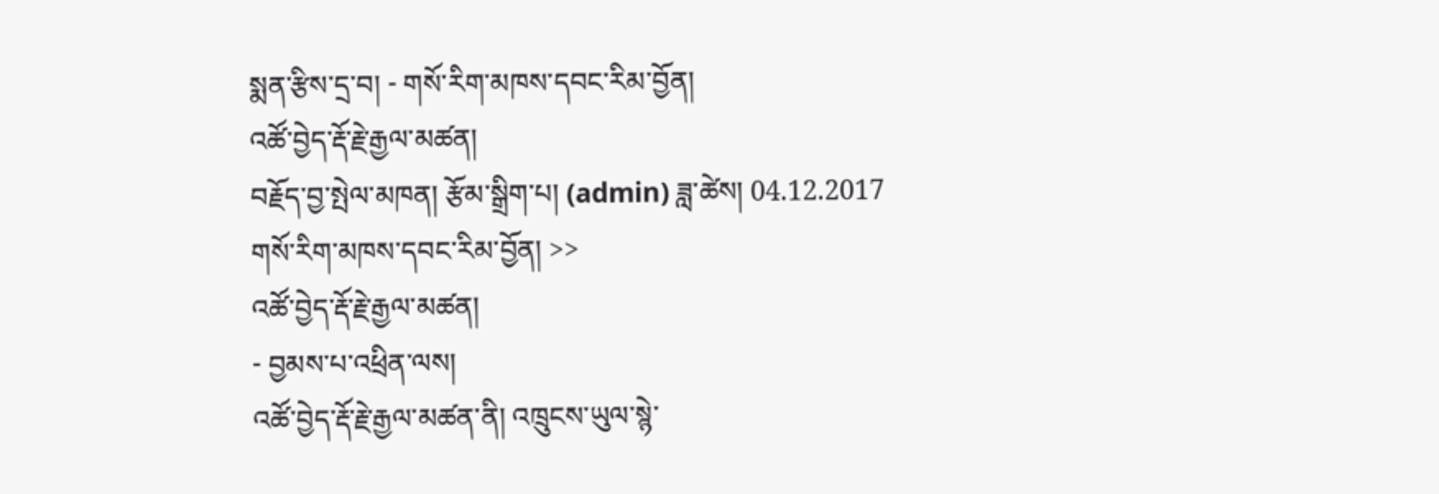སྨན་རྩིས་དྲ་བ། - གསོ་རིག་མཁས་དབང་རིམ་བྱོན།
འཚོ་བྱེད་རྡོ་རྗེ་རྒྱལ་མཚན།
བརྗོད་བྱ་སྤེལ་མཁན། རྩོམ་སྒྲིག་པ། (admin) ཟླ་ཚེས། 04.12.2017
གསོ་རིག་མཁས་དབང་རིམ་བྱོན། >>
འཚོ་བྱེད་རྡོ་རྗེ་རྒྱལ་མཚན།
- བྱམས་པ་འཕྲིན་ལས།
འཚོ་བྱེད་རྡོ་རྗེ་རྒྱལ་མཚན་ནི། འཁྲུངས་ཡུལ་སྙེ་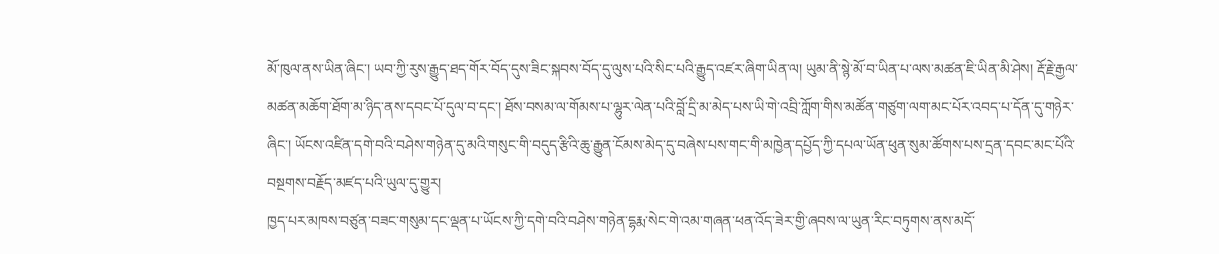མོ་ཁུལ་ནས་ཡིན་ཞིང་། ཡབ་ཀྱི་རུས་རྒྱུད་ཐད་གོར་བོད་དུས་ཟིང་སྐབས་བོད་དུ་ལུས་པའི་སིང་པའི་རྒྱུད་འཛར་ཞིག་ཡིན་ལ། ཡུམ་ནི་སྙེ་མོ་བ་ཡིན་པ་ལས་མཚན་ཇི་ཡིན་མི་ཤེས། རྡོ་རྗེ་རྒྱལ་མཚན་མཆོག་ཐོག་མ་ཉིད་ནས་དབང་པོ་དུལ་བ་དང་། ཐོས་བསམ་ལ་གོམས་པ་ལྷུར་ལེན་པའི་བློ་དྲི་མ་མེད་པས་ཡི་གེ་འབྲི་ཀློག་གིས་མཚོན་གཙུག་ལག་མང་པོར་འབད་པ་དོན་དུ་གཉེར་ཞིང་། ཡོངས་འཛིན་དགེ་བའི་བཤེས་གཉེན་དུ་མའི་གསུང་གི་བདུད་རྩིའི་ཆུ་རྒྱུན་ངོམས་མེད་དུ་བཞེས་པས་གང་གི་མཁྱེན་དཔྱོད་ཀྱི་དཔལ་ཡོན་ཕུན་སུམ་ཚོགས་པས་དྲན་དབང་མང་པོའི་བསྔགས་བརྗོད་མཛད་པའི་ཡུལ་དུ་གྱུར།
ཁྱད་པར་མཁས་བཙུན་བཟང་གསུམ་དང་ལྡན་པ་ཡོངས་ཀྱི་དགེ་བའི་བཤེས་གཉེན་དྷརྨ་སེང་གེ་འམ་གཞན་ཕན་འོད་ཟེར་གྱི་ཞབས་ལ་ཡུན་རིང་བཏུགས་ནས་མདོ་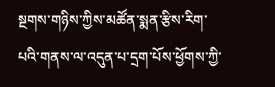སྔགས་གཉིས་ཀྱིས་མཚོན་སྨན་རྩིས་རིག་པའི་གནས་ལ་འདུན་པ་དྲག་པོས་ཕྱོགས་ཀྱི་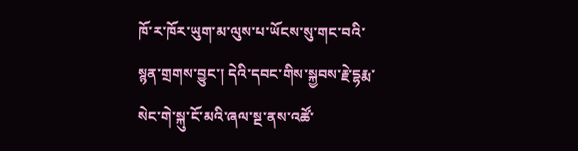ཁོ་ར་ཁོར་ཡུག་མ་ལུས་པ་ཡོངས་སུ་གང་བའི་སྙན་གྲགས་བྱུང་། དེའི་དབང་གིས་སྐྱབས་རྗེ་དྷརྨ་སེང་གེ་སྐུ་ངོ་མའི་ཞལ་སྔ་ནས་འཚོ་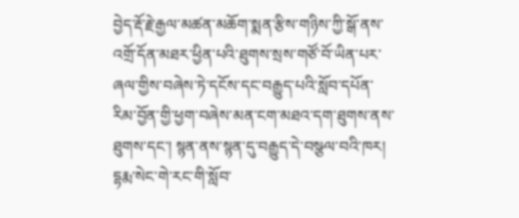བྱེད་རྡོ་རྗེ་རྒྱལ་མཚན་མཆོག་སྨན་རྩིས་གཉིས་ཀྱི་སྒོ་ནས་འགྲོ་དོན་མཐར་ཕྱིན་པའི་ཐུགས་སྲས་གཙོ་བོ་ཡིན་པར་ཞལ་གྱིས་བཞེས་ཏེ་དངོས་དང་བརྒྱུད་པའི་སློབ་དཔོན་རིམ་བྱོན་གྱི་ཕྱག་བཞེས་མན་ངག་མཐའ་དག་ཐུགས་ནས་ཐུགས་དང་། སྙན་ནས་སྙན་དུ་བརྒྱུད་དེ་བསྩལ་བའི་ཁར། དྷརྨ་སེང་གེ་རང་གི་སློབ་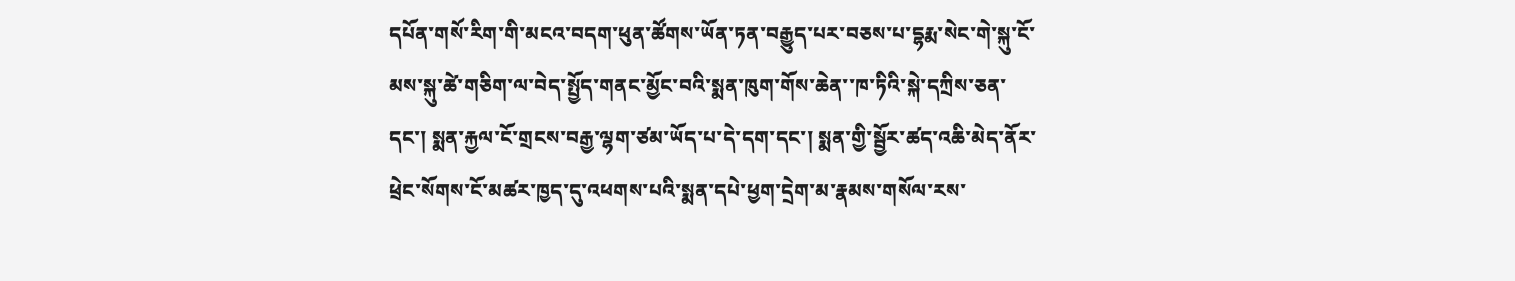དཔོན་གསོ་རིག་གི་མངའ་བདག་ཕུན་ཚོགས་ཡོན་ཏན་བརྒྱུད་པར་བཅས་པ་དྷརྨ་སེང་གེ་སྐུ་ངོ་མས་སྐུ་ཚེ་གཅིག་ལ་བེད་སྤྱོད་གནང་མྱོང་བའི་སྨན་ཁུག་གོས་ཆེན་་ཁ་ཏིའི་སྐེ་དཀྲིས་ཅན་དང་། སྨན་རྐྱལ་ངོ་གྲངས་བརྒྱ་ལྷག་ཙམ་ཡོད་པ་དེ་དག་དང་། སྨན་གྱི་སྦྱོར་ཚད་འཆི་མེད་ནོར་ཕྲེང་སོགས་ངོ་མཚར་ཁྱད་དུ་འཕགས་པའི་སྨན་དཔེ་ཕྱག་དྲེག་མ་རྣམས་གསོལ་རས་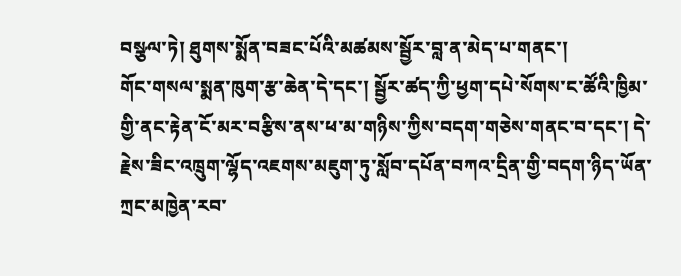བསྩལ་ཏེ། ཐུགས་སྨོན་བཟང་པོའི་མཚམས་སྦྱོར་བླ་ན་མེད་པ་གནང་།
གོང་གསལ་སྨན་ཁུག་རྩ་ཆེན་དེ་དང་། སྦྱོར་ཚད་ཀྱི་ཕྱག་དཔེ་སོགས་ང་ཚོའི་ཁྱིམ་གྱི་ནང་རྟེན་ངོ་མར་བརྩིས་ནས་ཕ་མ་གཉིས་ཀྱིས་བདག་གཅེས་གནང་བ་དང་། དེ་རྗེས་ཟིང་འཁྲུག་ལྷོད་འཇགས་མཇུག་ཏུ་སློབ་དཔོན་བཀའ་དྲིན་གྱི་བདག་ཉིད་ཡོན་ཀྲང་མཁྱེན་རབ་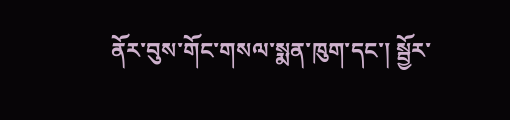ནོར་བུས་གོང་གསལ་སྨན་ཁུག་དང་། སྦྱོར་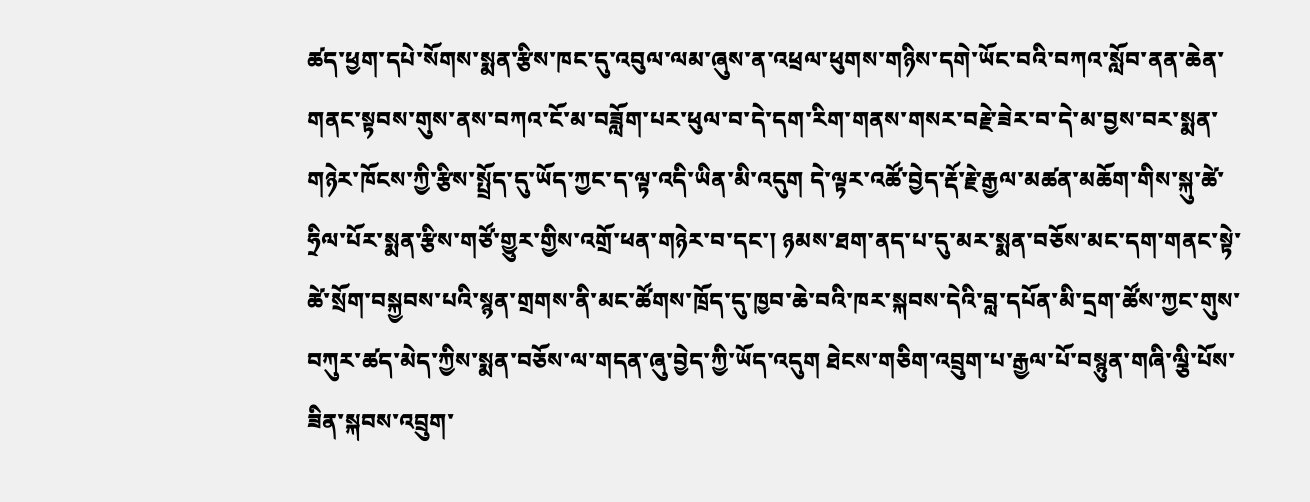ཚད་ཕྱག་དཔེ་སོགས་སྨན་རྩིས་ཁང་དུ་འབུལ་ལམ་ཞུས་ན་འཕྲལ་ཕུགས་གཉིས་དགེ་ཡོང་བའི་བཀའ་སློབ་ནན་ཆེན་གནང་སྟབས་གུས་ནས་བཀའ་ངོ་མ་བཟློག་པར་ཕུལ་བ་དེ་དག་རིག་གནས་གསར་བརྗེ་ཟེར་བ་དེ་མ་བྱས་བར་སྨན་གཉེར་ཁོངས་ཀྱི་རྩིས་སྤྲོད་དུ་ཡོད་ཀྱང་ད་ལྟ་འདི་ཡིན་མི་འདུག དེ་ལྟར་འཚོ་བྱེད་རྡོ་རྗེ་རྒྱལ་མཚན་མཆོག་གིས་སྐུ་ཚེ་ཧྲིལ་པོར་སྨན་རྩིས་གཙོ་གྱུར་གྱིས་འགྲོ་ཕན་གཉེར་བ་དང་། ཉམས་ཐག་ནད་པ་དུ་མར་སྨན་བཅོས་མང་དག་གནང་སྟེ་ཚེ་སྲོག་བསྐྱབས་པའི་སྙན་གྲགས་ནི་མང་ཚོགས་ཁྲོད་དུ་ཁྱབ་ཆེ་བའི་ཁར་སྐབས་དེའི་བླ་དཔོན་མི་དྲག་ཚོས་ཀྱང་གུས་བཀུར་ཚད་མེད་ཀྱིས་སྨན་བཅོས་ལ་གདན་ཞུ་བྱེད་ཀྱི་ཡོད་འདུག ཐེངས་གཅིག་འབྲུག་པ་རྒྱལ་པོ་བསྙུན་གཞི་ལྕི་པོས་ཟིན་སྐབས་འབྲུག་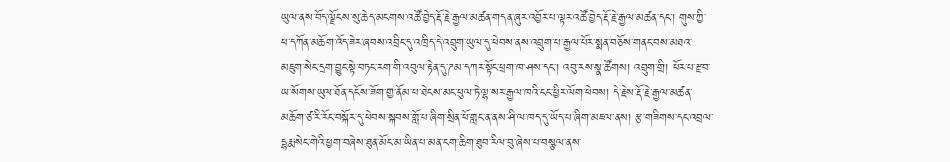ཡུལ་ནས་བོད་ལྗོངས་སུ་ཆེད་མངགས་འཚོ་བྱེད་རྡོ་རྗེ་རྒྱལ་མཚན་གདན་ཞུར་འབྱོར་པ་ལྟར་འཚོ་བྱེད་རྡོ་རྗེ་རྒྱལ་མཚན་དང་། གུས་ཀྱི་ཕ་དཀོན་མཆོག་འོད་ཟེར་ཞབས་འབྲིང་དུ་འཁྲིད་དེ་འབྲུག་ཡུལ་དུ་ཕེབས་ནས་འབྲུག་པ་རྒྱལ་པོར་སྨན་བཅོས་གནང་བས་མཐའ་མཇུག་སེང་དྲག་བྱུང་སྟེ་བཏང་རག་གི་འབུལ་རྟེན་དུ་ཌམ་དཀར་སྟོང་ཕྲག་ཁ་ཤས་དང་། འབུ་རས་སྣ་ཚོགས། འབྲུག་གྲི། ཕོར་པ་རྫབ་ཡ་སོགས་ཡུལ་ཐོན་དངོས་ཟོག་གྱ་ནོམ་པ་ཐེངས་མང་ཕུལ་ཏེ་ལྷ་སར་རྒྱལ་ཁའི་ངང་ཕྱིར་ལོག་ཕེབས། དེ་རྗེས་རྡོ་རྗེ་རྒྱལ་མཚན་མཆོག་ཙ་རི་རོང་བསྐོར་དུ་ཕེབས་སྐབས་གློ་པ་ཞིག་སྲིན་ཕོ་གླང་ན་ནས་ཤི་ལ་ཁད་དུ་ཡོད་པ་ཞིག་མཇལ་ནས། རྩ་གཟིགས་དང་འབྲལ་དྷརྨ་སེང་གེའི་ཕྱག་བཞེས་ཐུན་མོང་མ་ཡིན་པ་མན་ངག་ཆིག་ཐུབ་རིལ་བུ་ཞེས་པ་བསྩལ་ནས་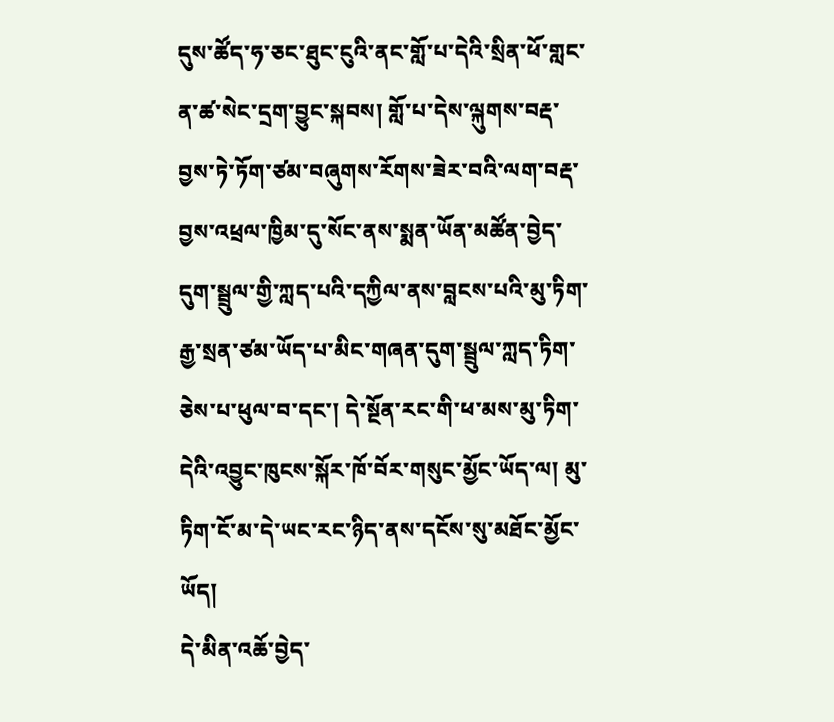དུས་ཚོད་ཧ་ཅང་ཐུང་ངུའི་ནང་གློ་པ་དེའི་སྲིན་ཕོ་གླང་ན་ཚ་སེང་དྲག་བྱུང་སྐབས། གློ་པ་དེས་ལྐུགས་བརྡ་བྱས་ཏེ་ཏོག་ཙམ་བཞུགས་རོགས་ཟེར་བའི་ལག་བརྡ་བྱས་འཕྲལ་ཁྱིམ་དུ་སོང་ནས་སྨན་ཡོན་མཚོན་བྱེད་དུག་སྦྲུལ་གྱི་ཀླད་པའི་དཀྱིལ་ནས་བླངས་པའི་མུ་ཏིག་རྒྱ་སྲན་ཙམ་ཡོད་པ་མིང་གཞན་དུག་སྦྲུལ་ཀླད་ཏིག་ཅེས་པ་ཕུལ་བ་དང་། དེ་སྔོན་རང་གི་ཕ་མས་མུ་ཏིག་དེའི་འབྱུང་ཁུངས་སྐོར་ཁོ་བོར་གསུང་མྱོང་ཡོད་ལ། མུ་ཏིག་ངོ་མ་དེ་ཡང་རང་ཉིད་ནས་དངོས་སུ་མཐོང་མྱོང་ཡོད།
དེ་མིན་འཆོ་བྱེད་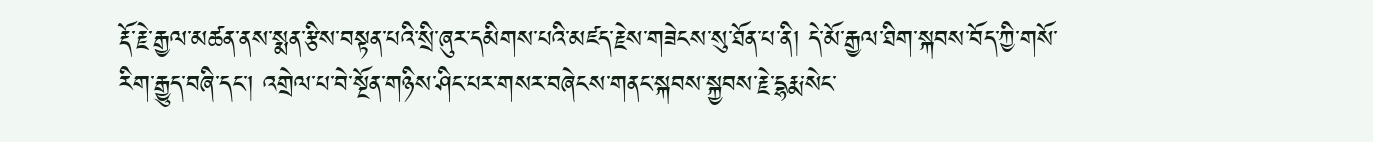རྡོ་རྗེ་རྒྱལ་མཚན་ནས་སྨན་རྩིས་བསྟན་པའི་སྲི་ཞུར་དམིགས་པའི་མཛད་རྗེས་གཟེངས་སུ་ཐོན་པ་ནི། དེ་མོ་རྒྱལ་ཐིག་སྐབས་བོད་ཀྱི་གསོ་རིག་རྒྱུད་བཞི་དང་། འགྲེལ་པ་བེ་སྔོན་གཉིས་ཤིང་པར་གསར་བཞེངས་གནང་སྐབས་སྐྱབས་རྗེ་དྷརྨ་སེང་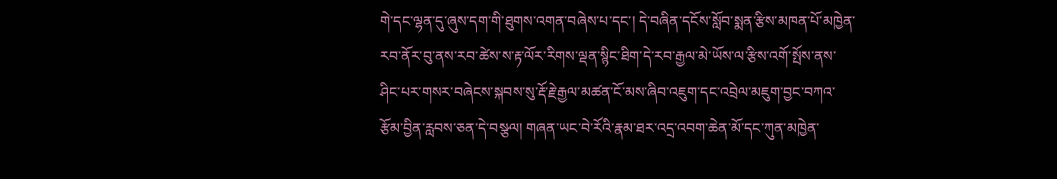གེ་དང་ལྷན་དུ་ཞུས་དག་གི་ཐུགས་འགན་བཞེས་པ་དང་། དེ་བཞིན་དངོས་སློབ་སྨན་རྩིས་མཁན་པོ་མཁྱེན་རབ་ནོར་བུ་ནས་རབ་ཚེས་ས་རྟ་ལོར་རིགས་ལྡན་སྙིང་ཐིག་དེ་རབ་རྒྱལ་མེ་ཡོས་ལ་རྩིས་འགོ་སྤོས་ནས་ཤིང་པར་གསར་བཞེངས་སྐབས་སུ་རྡོ་རྗེ་རྒྱལ་མཚན་ངོ་མས་ཞིབ་འཇུག་དང་འབྲེལ་མཇུག་བྱང་བཀའ་རྩོམ་བྱིན་རླབས་ཅན་དེ་བསྩལ། གཞན་ཡང་བེ་རོའི་རྣམ་ཐར་འདྲ་འབག་ཆེན་མོ་དང་ཀུན་མཁྱེན་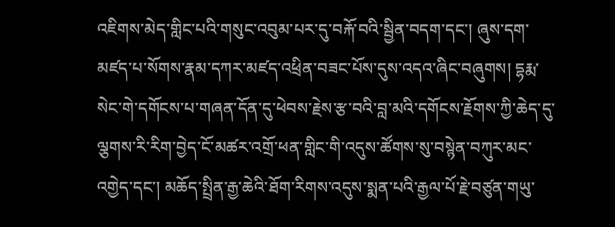འཇིགས་མེད་གླིང་པའི་གསུང་འབུམ་པར་དུ་བརྐོ་བའི་སྦྱིན་བདག་དང་། ཞུས་དག་མཛད་པ་སོགས་རྣམ་དཀར་མཛད་འཕྲིན་བཟང་པོས་དུས་འདའ་ཞིང་བཞུགས། དྷརྨ་སེང་གེ་དགོངས་པ་གཞན་དོན་དུ་ཕེབས་རྗེས་རྩ་བའི་བླ་མའི་དགོངས་རྗོགས་ཀྱི་ཆེད་དུ་ལྕགས་རི་རིག་བྱེད་ངོ་མཚར་འགྲོ་ཕན་གླིང་གི་འདུས་ཚོགས་སུ་བསྙེན་བཀུར་མང་འགྱེད་དང་། མཆོད་སྤྲིན་རྒྱ་ཆེའི་ཐོག་རིགས་འདུས་སྨན་པའི་རྒྱལ་པོ་རྗེ་བཙུན་གཡུ་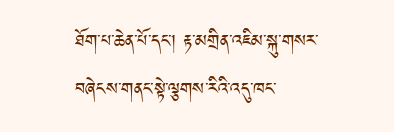ཐོག་པ་ཆེན་པོ་དང་། རྟ་མགྲིན་འཇིམ་སྐུ་གསར་བཞེངས་གནང་སྟེ་ལྕགས་རིའི་འདུ་ཁང་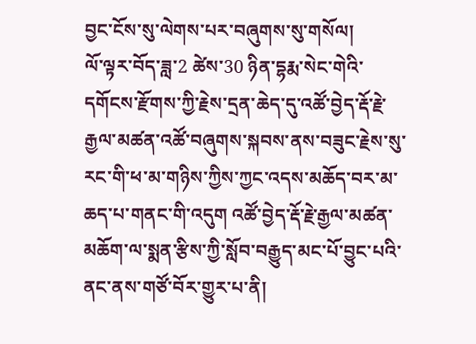བྱང་ངོས་སུ་ལེགས་པར་བཞུགས་སུ་གསོལ།
ལོ་ལྟར་བོད་ཟླ་2 ཚེས་30 ཉིན་དྷརྨ་སེང་གེའི་དགོངས་རྫོགས་ཀྱི་རྗེས་དྲན་ཆེད་དུ་འཚོ་བྱེད་རྡོ་རྗེ་རྒྱལ་མཚན་འཚོ་བཞུགས་སྐབས་ནས་བཟུང་རྗེས་སུ་རང་གི་ཕ་མ་གཉིས་ཀྱིས་ཀྱང་འདས་མཆོད་བར་མ་ཆད་པ་གནང་གི་འདུག འཚོ་བྱེད་རྡོ་རྗེ་རྒྱལ་མཚན་མཆོག་ལ་སྨན་རྩིས་ཀྱི་སློབ་བརྒྱུད་མང་པོ་བྱུང་པའི་ནང་ནས་གཙོ་བོར་གྱུར་པ་ནི།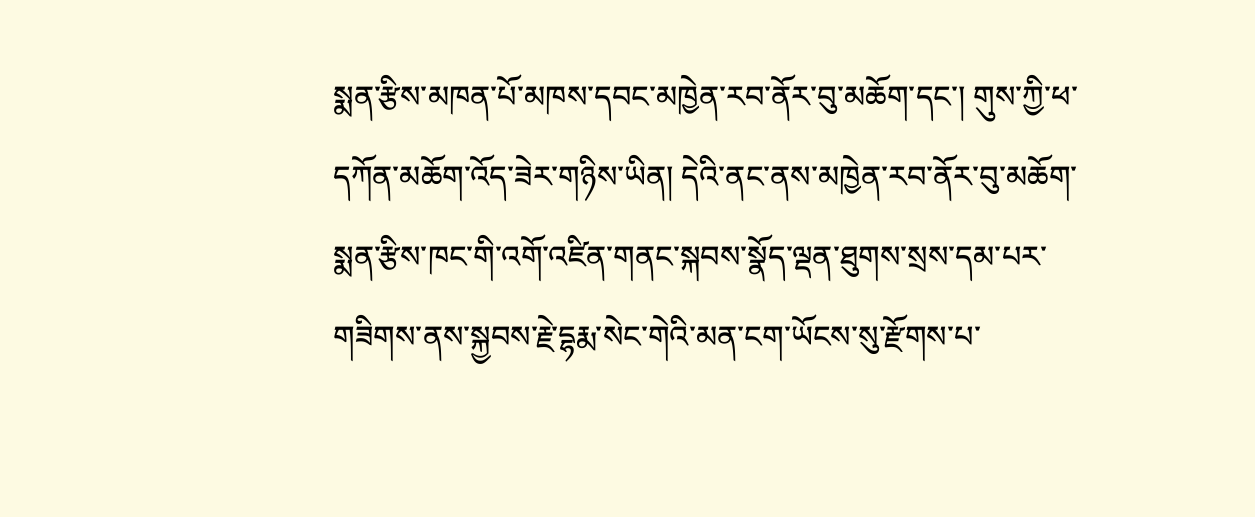སྨན་རྩིས་མཁན་པོ་མཁས་དབང་མཁྱེན་རབ་ནོར་བུ་མཆོག་དང་། གུས་ཀྱི་ཕ་དཀོན་མཆོག་འོད་ཟེར་གཉིས་ཡིན། དེའི་ནང་ནས་མཁྱེན་རབ་ནོར་བུ་མཆོག་སྨན་རྩིས་ཁང་གི་འགོ་འཛིན་གནང་སྐབས་སྣོད་ལྡན་ཐུགས་སྲས་དམ་པར་གཟིགས་ནས་སྐྱབས་རྗེ་དྷརྨ་སེང་གེའི་མན་ངག་ཡོངས་སུ་རྫོགས་པ་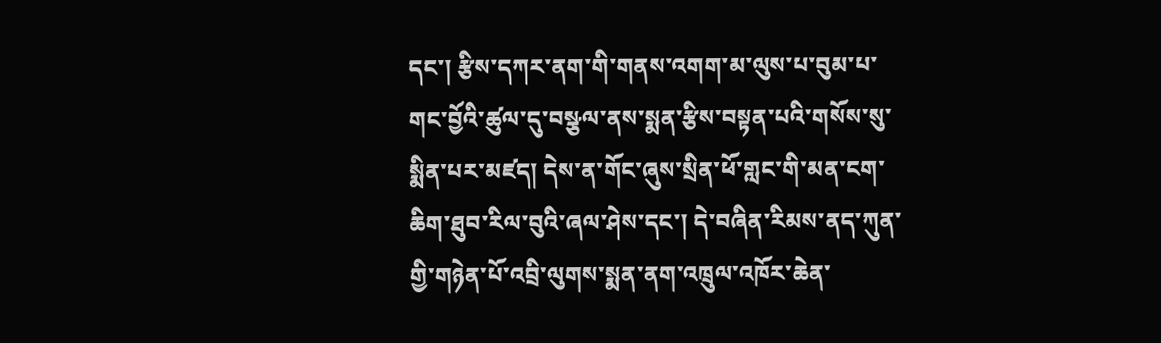དང་། རྩིས་དཀར་ནག་གི་གནས་འགག་མ་ལུས་པ་བུམ་པ་གང་བྱོའི་ཚུལ་དུ་བསྩལ་ནས་སྨན་རྩིས་བསྟན་པའི་གསོས་སུ་སྨིན་པར་མཛད། དེས་ན་གོང་ཞུས་སྲིན་ཕོ་གླང་གི་མན་ངག་ཆིག་ཐུབ་རིལ་བུའི་ཞལ་ཤེས་དང་། དེ་བཞིན་རིམས་ནད་ཀུན་གྱི་གཉེན་པོ་འབྲི་ལུགས་སྨན་ནག་འཁྲུལ་འཁོར་ཆེན་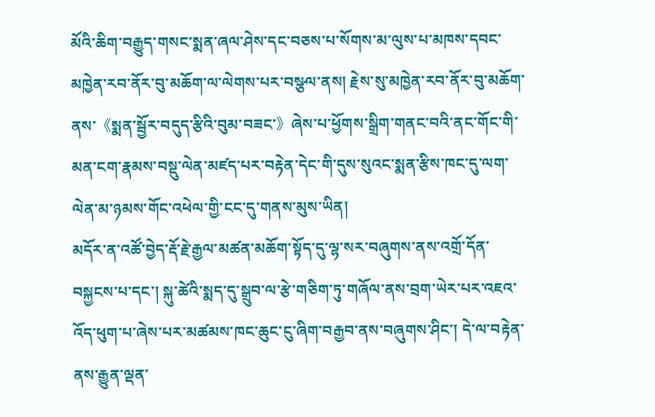མོའི་ཆིག་བརྒྱུད་གསང་སྨན་ཞལ་ཤེས་དང་བཅས་པ་སོགས་མ་ལུས་པ་མཁས་དབང་མཁྱེན་རབ་ནོར་བུ་མཆོག་ལ་ལེགས་པར་བསྩལ་ནས། རྗེས་སུ་མཁྱེན་རབ་ནོར་བུ་མཆོག་ནས་《སྨན་སྦྱོར་བདུད་རྩིའི་བུམ་བཟང་》ཞེས་པ་ཕྱོགས་སྒྲིག་གནང་བའི་ནང་གོང་གི་མན་ངག་རྣམས་བསྡུ་ལེན་མཛད་པར་བརྟེན་དེང་གི་དུས་སུའང་སྨན་རྩིས་ཁང་དུ་ལག་ལེན་མ་ཉམས་གོང་འཕེལ་གྱི་ངང་དུ་གནས་མུས་ཡིན།
མདོར་ན་འཚོ་བྱེད་རྡོ་རྗེ་རྒྱལ་མཚན་མཆོག་སྟོད་དུ་ལྷ་སར་བཞུགས་ནས་འགྲོ་དོན་བསྐྱངས་པ་དང་། སྐུ་ཚེའི་སྨད་དུ་སྒྲུབ་ལ་རྩེ་གཅིག་ཏུ་གཞོལ་ནས་བྲག་ཡེར་པར་འཇའ་འོད་ཕུག་པ་ཞེས་པར་མཚམས་ཁང་ཆུང་ངུ་ཞིག་བརྒྱབ་ནས་བཞུགས་ཤིང་། དེ་ལ་བརྟེན་ནས་རྒྱུན་ལྡན་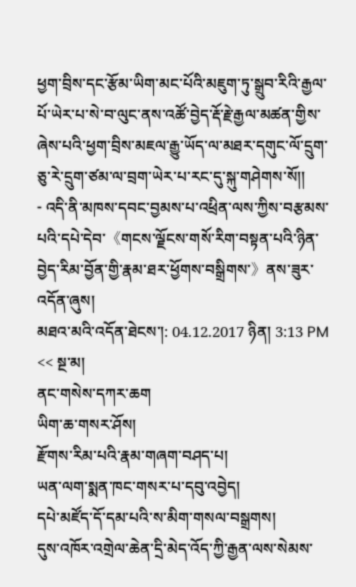ཕྱག་བྲིས་དང་རྩོམ་ཡིག་མང་པོའི་མཇུག་ཏུ་སྒྲུབ་རིའི་རྒྱལ་པོ་ཡེར་པ་སེ་བ་ལུང་ནས་འཚོ་བྱེད་རྡོ་རྗེ་རྒྱལ་མཚན་གྱིས་ཞེས་པའི་ཕྱག་བྲིས་མཇལ་རྒྱུ་ཡོད་ལ་མཐར་དགུང་ལོ་དྲུག་ཅུ་རེ་དྲུག་ཙམ་ལ་བྲག་ཡེར་པ་རང་དུ་སྐུ་གཤེགས་སོ།།
- འདི་ནི་མཁས་དབང་བྱམས་པ་འཕྲིན་ལས་ཀྱིས་བརྩམས་པའི་དཔེ་དེབ་《གངས་ལྗོངས་གསོ་རིག་བསྟན་པའི་ཉིན་བྱེད་རིམ་བྱོན་གྱི་རྣམ་ཐར་ཕྱོགས་བསྒྲིགས་》ནས་ཟུར་འདོན་ཞུས།
མཐའ་མའི་འདོན་ཐེངས་།: 04.12.2017 ཉིན། 3:13 PM
<< སྔ་མ།
ནང་གསེས་དཀར་ཆག
ཡིག་ཆ་གསར་ཤོས།
རྫོགས་རིམ་པའི་རྣམ་གཞག་བཤད་པ།
ཡན་ལག་སྨན་ཁང་གསར་པ་དབུ་འབྱེད།
དཔེ་མཛོད་དོ་དམ་པའི་ས་མིག་གསལ་བསྒྲགས།
དུས་འཁོར་འགྲེལ་ཆེན་དྲི་མེད་འོད་ཀྱི་རྒྱན་ལས་སེམས་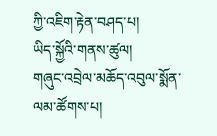ཀྱི་འཇིག་རྟེན་བཤད་པ།
ཡིད་སྐྱོའི་གནས་ཚུལ།
གཞུང་འབྲེལ་མཆོད་འབུལ་སྨོན་ལམ་ཚོགས་པ།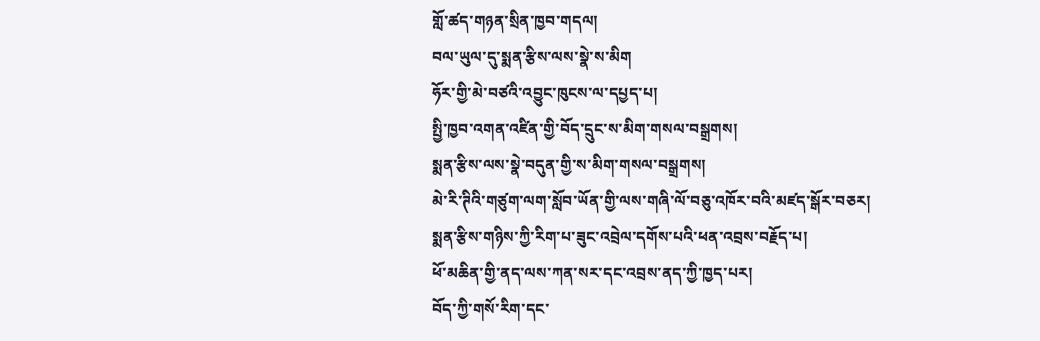གློ་ཚད་གཉན་སྲིན་ཁྱབ་གདལ།
བལ་ཡུལ་དུ་སྨན་རྩིས་ལས་སྣེ་ས་མིག
ཧོར་གྱི་མེ་བཙའི་འབྱུང་ཁུངས་ལ་དཔྱད་པ།
སྤྱི་ཁྱབ་འགན་འཛིན་གྱི་བོད་དྲུང་ས་མིག་གསལ་བསྒྲགས།
སྨན་རྩིས་ལས་སྣེ་བདུན་གྱི་ས་མིག་གསལ་བསྒྲགས།
མེ་རི་ཊིའི་གཙུག་ལག་སློབ་ཡོན་གྱི་ལས་གཞི་ལོ་བཅུ་འཁོར་བའི་མཛད་སྒོར་བཅར།
སྨན་རྩིས་གཉིས་ཀྱི་རིག་པ་ཟུང་འབྲེལ་དགོས་པའི་ཕན་འབྲས་བརྗོད་པ།
ཕོ་མཆིན་གྱི་ནད་ལས་ཀན་སར་དང་འབྲས་ནད་ཀྱི་ཁྱད་པར།
བོད་ཀྱི་གསོ་རིག་དང་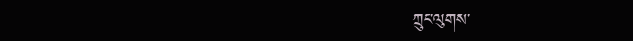ཀྲུང་ལུགས་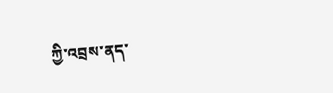ཀྱི་འབྲས་ནད་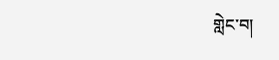གླེང་བ།